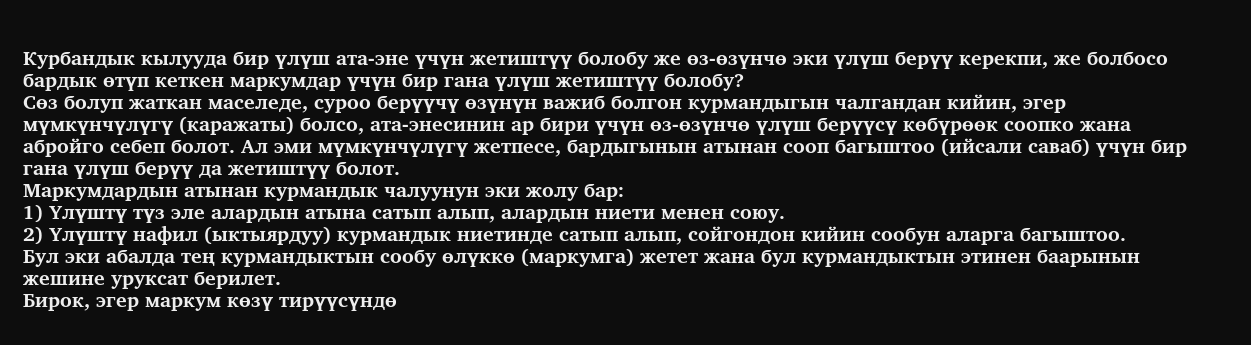Курбандык кылууда бир үлүш ата-эне үчүн жетиштүү болобу же өз-өзүнчө эки үлүш берүү керекпи, же болбосо бардык өтүп кеткен маркумдар үчүн бир гана үлүш жетиштүү болобу?
Сөз болуп жаткан маселеде, суроо берүүчү өзүнүн важиб болгон курмандыгын чалгандан кийин, эгер мүмкүнчүлүгү (каражаты) болсо, ата-энесинин ар бири үчүн өз-өзүнчө үлүш берүүсү көбүрөөк соопко жана абройго себеп болот. Ал эми мүмкүнчүлүгү жетпесе, бардыгынын атынан сооп багыштоо (ийсали саваб) үчүн бир гана үлүш берүү да жетиштүү болот.
Маркумдардын атынан курмандык чалуунун эки жолу бар:
1) Үлүштү түз эле алардын атына сатып алып, алардын ниети менен союу.
2) Үлүштү нафил (ыктыярдуу) курмандык ниетинде сатып алып, сойгондон кийин сообун аларга багыштоо.
Бул эки абалда тең курмандыктын сообу өлүккө (маркумга) жетет жана бул курмандыктын этинен баарынын жешине уруксат берилет.
Бирок, эгер маркум көзү тирүүсүндө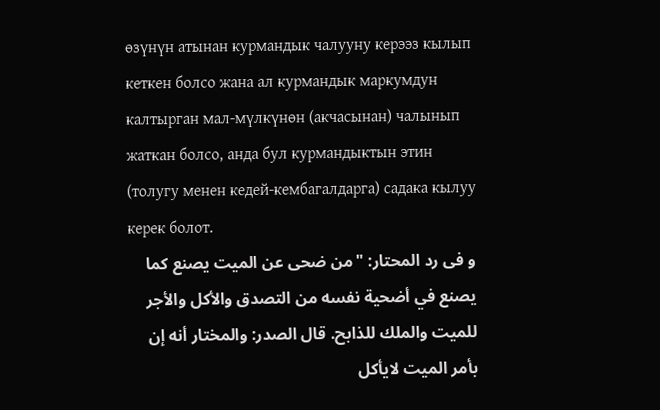өзүнүн атынан курмандык чалууну керээз кылып кеткен болсо жана ал курмандык маркумдун калтырган мал-мүлкүнөн (акчасынан) чалынып жаткан болсо, анда бул курмандыктын этин (толугу менен кедей-кембагалдарга) садака кылуу керек болот.
و فی رد المحتار: "من ضحى عن الميت يصنع كما يصنع في أضحية نفسه من التصدق والأكل والأجر للميت والملك للذابح. قال الصدر: والمختار أنه إن بأمر الميت لايأكل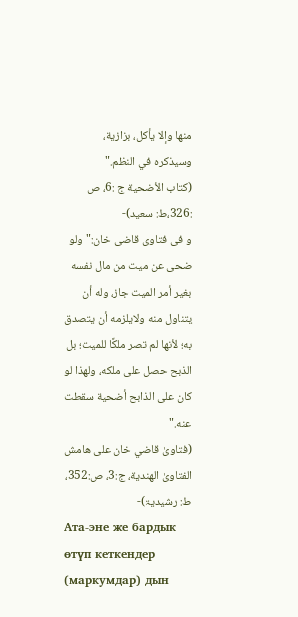منها وإلا يأكل، بزازية، وسيذكره في النظم."
(کتاب الأضحیة ج :6، ص :326،ط: سعید)-
و فی فتاوی قاضی خان:"ولو ضحی عن میت من مال نفسه بغیر أمر المیت جاز، وله أن یتناول منه ولایلزمه أن یتصدق به؛ لأنها لم تصر ملکًا للمیت؛ بل الذبح حصل علی ملکه، ولهذا لو کان علی الذابح أضحیة سقطت عنه."
(فتاویٰ قاضي خان علی هامش الفتاویٰ الهندیة، ج:3، ص:352، ط: رشیدیۃ)-
Ата-эне же бардык өтүп кеткендер (маркумдар) дын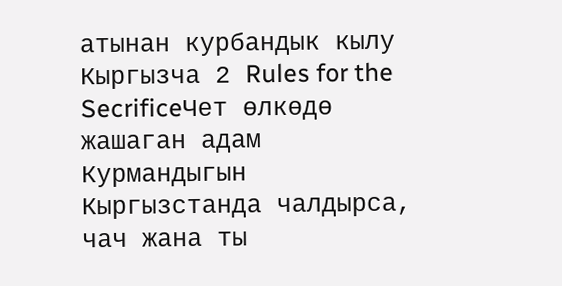атынан курбандык кылу
Кыргызча 2 Rules for the SecrificeЧет өлкөдө жашаган адам Курмандыгын Кыргызстанда чалдырса, чач жана ты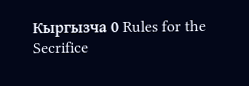Кыргызча 0 Rules for the Secrifice